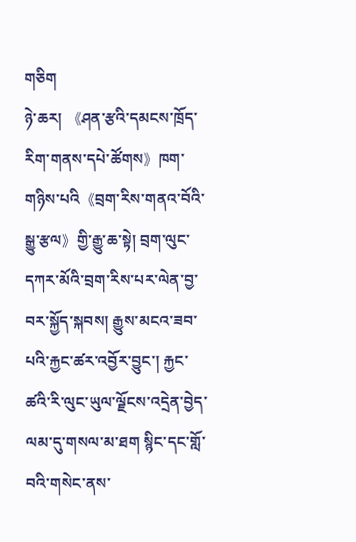གཅིག
ཉེ་ཆར། 《ཤན་རྩའི་དམངས་ཁྲོད་རིག་གནས་དཔེ་ཚོགས》ཁག་གཉིས་པའི《བྲག་རིས་གནའ་བོའི་སྒྱུ་རྩལ》གྱི་རྒྱུ་ཆ་སྟེ། བྲག་ལུང་དཀར་མོའི་བྲག་རིས་པར་ལེན་བྱ་བར་སྐྱོད་སྐབས། རྒྱུས་མངའ་ཟབ་པའི་རྐྱང་ཚར་འབྱོར་བྱུང་། རྐྱང་ཚའི་རི་ལུང་ཡུལ་ལྗོངས་འདྲེན་བྱེད་ལམ་དུ་གསལ་མ་ཐག སྙིང་དང་གློ་བའི་གསེང་ནས་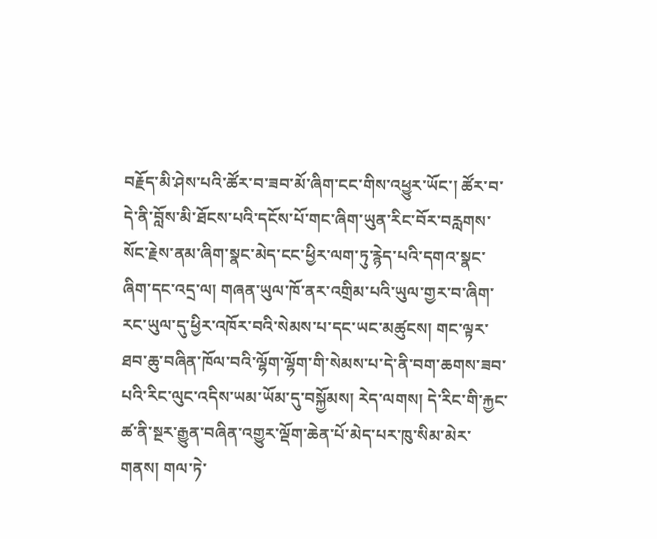བརྗོད་མི་ཤེས་པའི་ཚོར་བ་ཟབ་མོ་ཞིག་ངང་གིས་འཕྱུར་ཡོང་། ཚོར་བ་དེ་ནི་བློས་མི་ཐོངས་པའི་དངོས་པོ་གང་ཞིག་ཡུན་རིང་བོར་བརླགས་སོང་རྗེས་ནམ་ཞིག་སྣང་མེད་ངང་ཕྱིར་ལག་ཏུ་རྙེད་པའི་དགའ་སྣང་ཞིག་དང་འདྲ་ལ། གཞན་ཡུལ་ཁོ་ནར་འགྲིམ་པའི་ཡུལ་གྱར་བ་ཞིག་རང་ཡུལ་དུ་ཕྱིར་འཁོར་བའི་སེམས་པ་དང་ཡང་མཚུངས། གང་ལྟར་ཐབ་ཆུ་བཞིན་ཁོལ་བའི་ལྷོག་ལྷོག་གི་སེམས་པ་དེ་ནི་བག་ཆགས་ཟབ་པའི་རིང་ལུང་འདིས་ཡམ་ཡོམ་དུ་བསྐྱོམས། རེད་ལགས། དེ་རིང་གི་རྐྱང་ཚ་ནི་སྔར་རྒྱུན་བཞིན་འགྱུར་ལྡོག་ཆེན་པོ་མེད་པར་ཁུ་སིམ་མེར་གནས། གལ་ཏེ་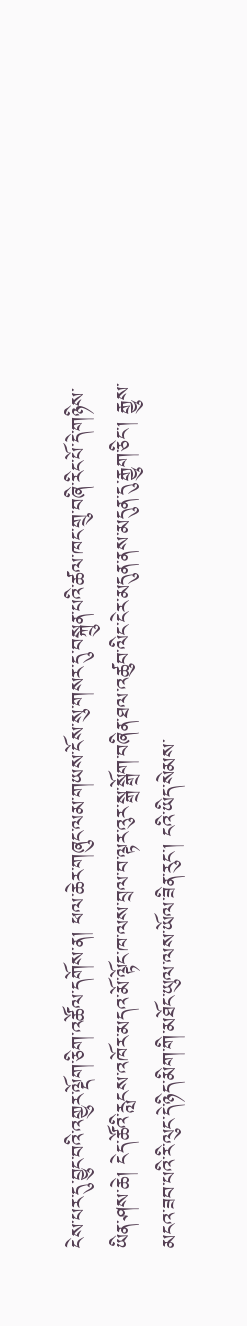ངེས་པར་དུ་བྱུང་བའི་འགྱུར་ལྡོག་ཅིག་འཚོལ་དགོས་ན། ཕལ་ཆེར་གཞུང་ལམ་གཡས་ངོས་སུ་གསར་དུ་བསྐྲུན་པའི་ཚལ་ཁང་གྲུ་བཞི་རིང་པོ་དེ་གཉིས་ཡིན་ཤས་ཆེ། ངེད་ཚོའི་རླངས་འཁོར་མདའ་མོ་ལྟོང་ཁ་ལས་བྲལ་བ་ལྟར་འུར་སྒྲ་སྒྲོག་བཞིན་ཐལ་འཚུབ་ལིང་ངེར་མདུན་ནས་མདུན་དུ་རྒྱུག་ཅིང་། རྒྱུས་མངའ་ཟབ་པའི་རི་ལུང་དེ་ཉིད་མིག་གི་མཐོང་ཡུལ་ལས་ཡོལ་ཟིན་རུང་། ངའི་ཡིད་སེམས་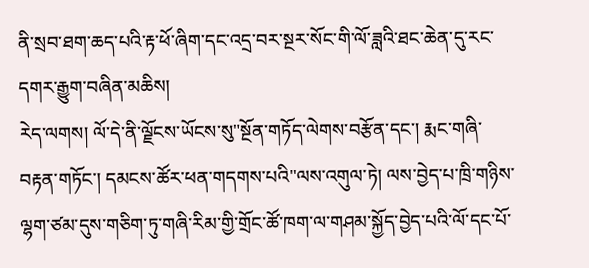ནི་སྲབ་ཐག་ཆད་པའི་རྟ་ཕོ་ཞིག་དང་འདྲ་བར་སྔར་སོང་གི་ལོ་ཟླའི་ཐང་ཆེན་དུ་རང་དགར་རྒྱུག་བཞིན་མཆིས།
རེད་ལགས། ལོ་དེ་ནི་ལྗོངས་ཡོངས་སུ"སྔོན་གཏོད་ལེགས་བརྩོན་དང་། རྨང་གཞི་བརྟན་གཏོང་། དམངས་ཚོར་ཕན་གདགས་པའི"ལས་འགུལ་ཏེ། ལས་བྱེད་པ་ཁྲི་གཉིས་ལྷག་ཙམ་དུས་གཅིག་ཏུ་གཞི་རིམ་གྱི་གྲོང་ཚོ་ཁག་ལ་གཤམ་སྐྱོད་བྱེད་པའི་ལོ་དང་པོ་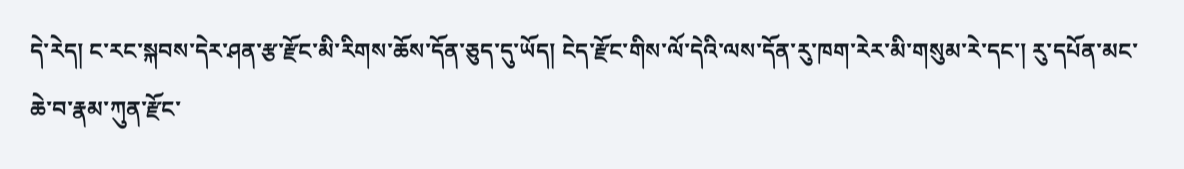དེ་རེད། ང་རང་སྐབས་དེར་ཤན་རྩ་རྫོང་མི་རིགས་ཆོས་དོན་ཅུད་དུ་ཡོད། ངེད་རྫོང་གིས་ལོ་དེའི་ལས་དོན་རུ་ཁག་རེར་མི་གསུམ་རེ་དང་། རུ་དཔོན་མང་ཆེ་བ་རྣམ་ཀུན་རྫོང་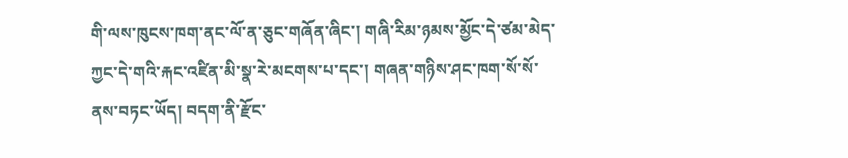གི་ལས་ཁུངས་ཁག་ནང་ལོ་ན་ཅུང་གཞོན་ཞིང་། གཞི་རིམ་ཉམས་མྱོང་དེ་ཙམ་མེད་ཀྱང་དེ་གའི་རྐང་འཛིན་མི་སྣ་རེ་མངགས་པ་དང་། གཞན་གཉིས་ཤང་ཁག་སོ་སོ་ནས་བཏང་ཡོད། བདག་ནི་རྫོང་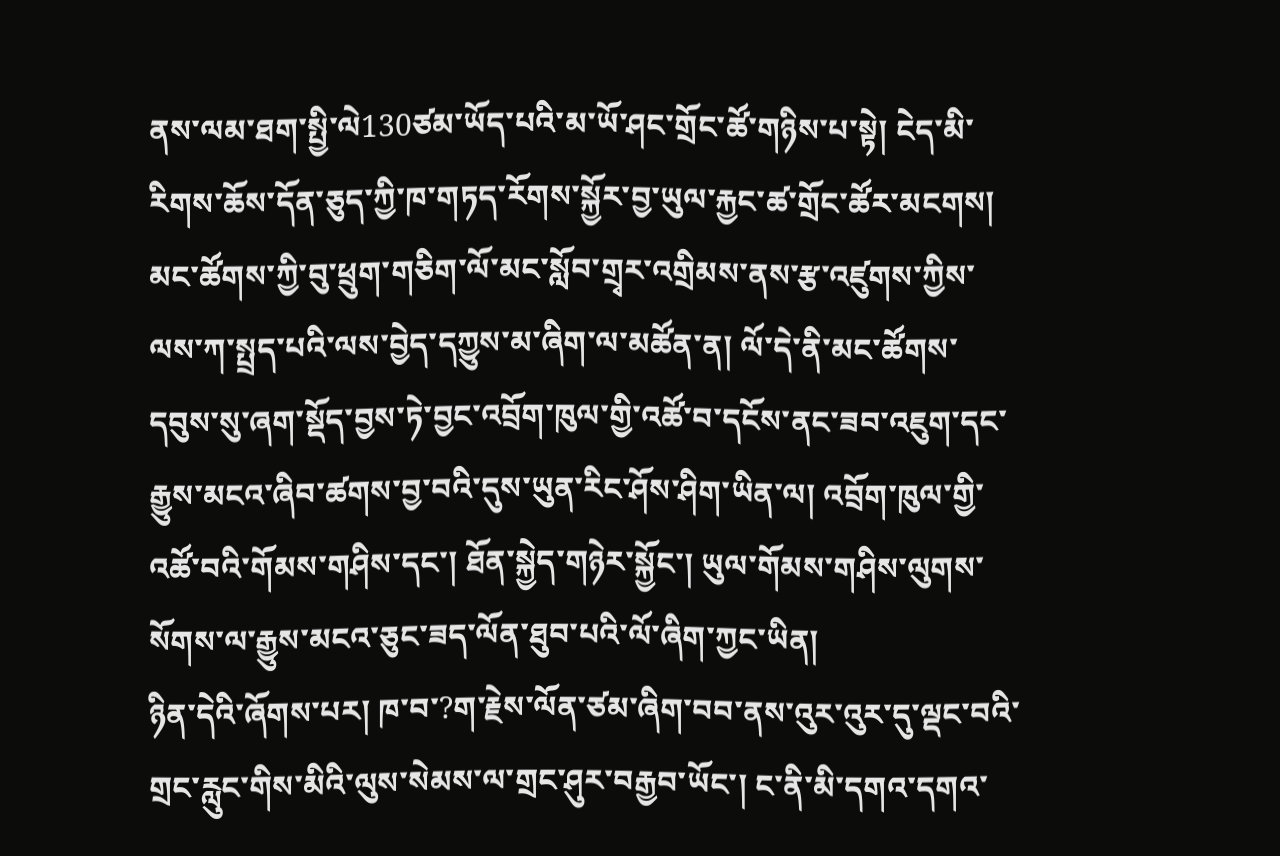ནས་ལམ་ཐག་སྤྱི་ལེ130ཙམ་ཡོད་པའི་མ་ཡོ་ཤང་གྲོང་ཚོ་གཉིས་པ་སྟེ། ངེད་མི་རིགས་ཆོས་དོན་ཅུད་ཀྱི་ཁ་གཏད་རོགས་སྐྱོར་བྱ་ཡུལ་རྐྱང་ཚ་གྲོང་ཚོར་མངགས། མང་ཚོགས་ཀྱི་བུ་ཕྲུག་གཅིག་ལོ་མང་སློབ་གྲྭར་འགྲིམས་ནས་རྩ་འཛུགས་ཀྱིས་ལས་ཀ་སྤྲད་པའི་ལས་བྱེད་དཀྱུས་མ་ཞིག་ལ་མཚོན་ན། ལོ་དེ་ནི་མང་ཚོགས་དབུས་སུ་ཞག་སྡོད་བྱས་ཏེ་བྱང་འབྲོག་ཁུལ་གྱི་འཚོ་བ་དངོས་ནང་ཟབ་འཇུག་དང་རྒྱུས་མངའ་ཞིབ་ཚགས་བྱ་བའི་དུས་ཡུན་རིང་ཤོས་ཤིག་ཡིན་ལ། འབྲོག་ཁུལ་གྱི་འཚོ་བའི་གོམས་གཤིས་དང་། ཐོན་སྐྱེད་གཉེར་སྐྱོང་། ཡུལ་གོམས་གཤིས་ལུགས་སོགས་ལ་རྒྱུས་མངའ་ཅུང་ཟད་ལོན་ཐུབ་པའི་ལོ་ཞིག་ཀྱང་ཡིན།
ཉིན་དེའི་ཞོགས་པར། ཁ་བ་?ག་རྗེས་ལོན་ཙམ་ཞིག་བབ་ནས་འུར་འུར་དུ་ལྡང་བའི་གྲང་རླུང་གིས་མིའི་ལུས་སེམས་ལ་གྲང་ཤུར་བརྒྱབ་ཡོང་། ང་ནི་མི་དགའ་དགའ་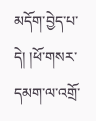མདོག་བྱེད་པ་དེ། །ཕོ་གསར་དམག་ལ་འགྲོ་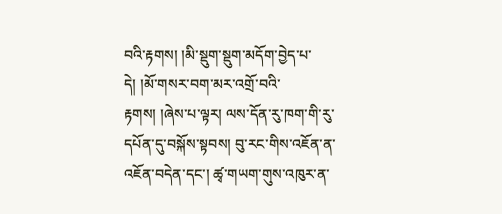བའི་རྟགས། །མི་སྡུག་སྡུག་མདོག་བྱེད་པ་དེ། །མོ་གསར་བག་མར་འགྲོ་བའི་རྟགས། །ཞེས་པ་ལྟར། ལས་དོན་རུ་ཁག་གི་རུ་དཔོན་དུ་བསྐོས་སྟབས། བུ་རང་གིས་འཇོན་ན་འཇོན་བདེན་དང་། ཚྭ་གཡག་གུས་འཁུར་ན་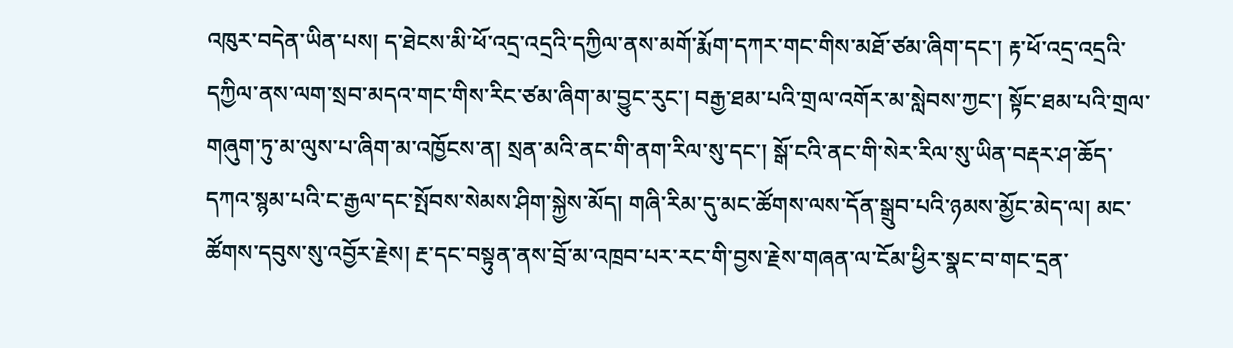འཁུར་བདེན་ཡིན་པས། ད་ཐེངས་མི་ཕོ་འདྲ་འདྲའི་དཀྱིལ་ནས་མགོ་རྨོག་དཀར་གང་གིས་མཐོ་ཙམ་ཞིག་དང་། རྟ་ཕོ་འདྲ་འདྲའི་དཀྱིལ་ནས་ལག་སྲབ་མདའ་གང་གིས་རིང་ཙམ་ཞིག་མ་བྱུང་རུང་། བརྒྱ་ཐམ་པའི་གྲལ་འགོར་མ་སླེབས་ཀྱང་། སྟོང་ཐམ་པའི་གྲལ་གཞུག་ཏུ་མ་ལུས་པ་ཞིག་མ་འཁྱོངས་ན། སྲན་མའི་ནང་གི་ནག་རིལ་སུ་དང་། སྒོ་ངའི་ནང་གི་སེར་རིལ་སུ་ཡིན་བརྡར་ཤ་ཆོད་དཀའ་སྙམ་པའི་ང་རྒྱལ་དང་སྤོབས་སེམས་ཤིག་སྐྱེས་མོད། གཞི་རིམ་དུ་མང་ཚོགས་ལས་དོན་སྒྲུབ་པའི་ཉམས་མྱོང་མེད་ལ། མང་ཚོགས་དབུས་སུ་འབྱོར་རྗེས། རྔ་དང་བསྟུན་ནས་བྲོ་མ་འཁྲབ་པར་རང་གི་བྱས་རྗེས་གཞན་ལ་ངོམ་ཕྱིར་སྣང་བ་གང་དྲན་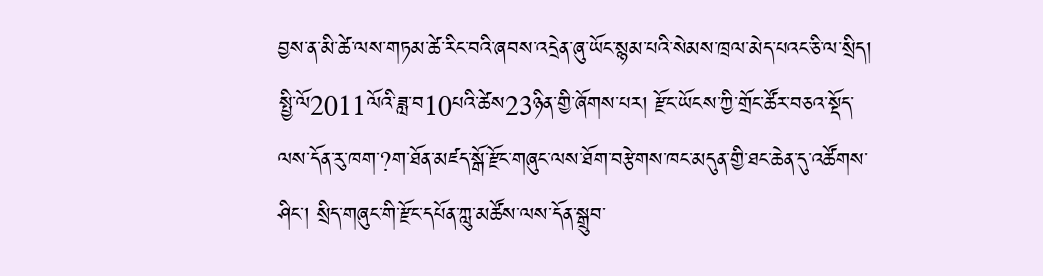བྱས་ན་མི་ཚེ་ལས་གཏམ་ཚེ་རིང་བའི་ཞབས་འདྲེན་ཞུ་ཡོང་སྙམ་པའི་སེམས་ཁྲལ་མེད་པའང་ཅི་ལ་སྲིད།
སྤྱི་ལོ2011ལོའི་ཟླ་བ10པའི་ཚེས23ཉིན་གྱི་ཞོགས་པར། རྫོང་ཡོངས་ཀྱི་གྲོང་ཚོར་བཅའ་སྡོད་ལས་དོན་རུ་ཁག་?ག་ཐོན་མཛད་སྒོ་རྫོང་གཞུང་ལས་ཐོག་བརྩེགས་ཁང་མདུན་གྱི་ཐང་ཆེན་དུ་འཚོགས་ཤིང་། སྲིད་གཞུང་གི་རྫོང་དཔོན་ཀླུ་མཚོས་ལས་དོན་སྒྲུབ་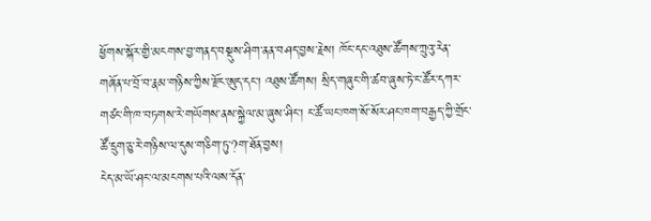ཕྱོགས་སྐོར་གྱི་མངགས་བྱ་གནད་བསྡུས་ཤིག་ནན་བཤད་བྱས་རྗེས། ཁོང་དང་འཐུས་ཚོགས་ཀྲུའུ་རེན་གཞོན་པ་བྲོ་བ་རྣམ་གཉིས་ཀྱིས་རྫོང་ཨུད་དང་། འཐུས་ཚོགས། སྲིད་གཞུང་གི་ཚབ་ཞུས་ཏེ་ང་ཚོར་དཀར་གཙང་གི་ཁ་བཏགས་རེ་གཡོགས་ནས་སྐྱེལ་མ་ཞུས་ཤིང་། ང་ཚོ་ཡང་ཁག་སོ་སོར་ཤང་ཁག་བརྒྱད་ཀྱི་གྲོང་ཚོ་དྲུག་ཅུ་རེ་གཉིས་ལ་དུས་གཅིག་ཏུ་?ག་ཐོན་བྱས།
ངེད་མ་ཡོ་ཤང་ལ་མངགས་པའི་ལས་དོན་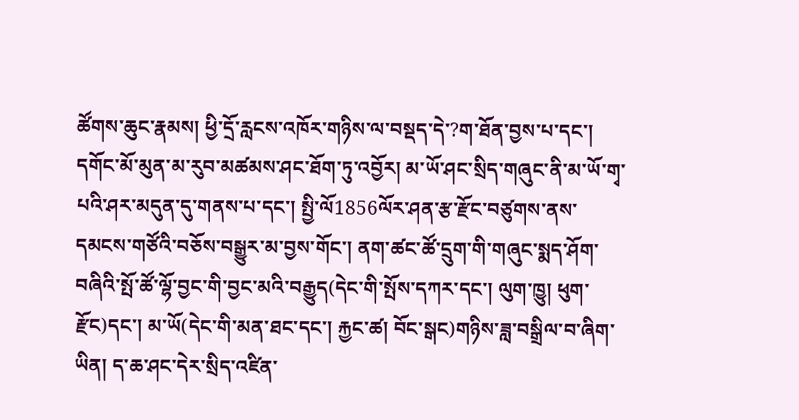ཚོགས་ཆུང་རྣམས། ཕྱི་དྲོ་རླངས་འཁོར་གཉིས་ལ་བསྡད་དེ་?ག་ཐོན་བྱས་པ་དང་། དགོང་མོ་མུན་མ་རུབ་མཚམས་ཤང་ཐོག་ཏུ་འབྱོར། མ་ཡོ་ཤང་སྲིད་གཞུང་ནི་མ་ཡོ་གྭ་པའི་ཤར་མདུན་དུ་གནས་པ་དང་། སྤྱི་ལོ1856ལོར་ཤན་རྩ་རྫོང་བཙུགས་ནས་དམངས་གཙོའི་བཅོས་བསྒྱུར་མ་བྱས་གོང་། ནག་ཚང་ཚོ་དྲུག་གི་གཞུང་སྨད་ཤོག་བཞིའི་སྤོ་ཚོ་ལྷོ་བྱང་གི་བྱང་མའི་བརྒྱུད(དེང་གི་སྤོས་དཀར་དང་། ལུག་ཁྱུ། ཕུག་རྫོང)དང་། མ་ཡོ(དེང་གི་མན་ཐང་དང་། རྐྱང་ཚ། བོང་སྒང)གཉིས་ཟླ་བསྒྲིལ་བ་ཞིག་ཡིན། ད་ཆ་ཤང་དེར་སྲིད་འཛིན་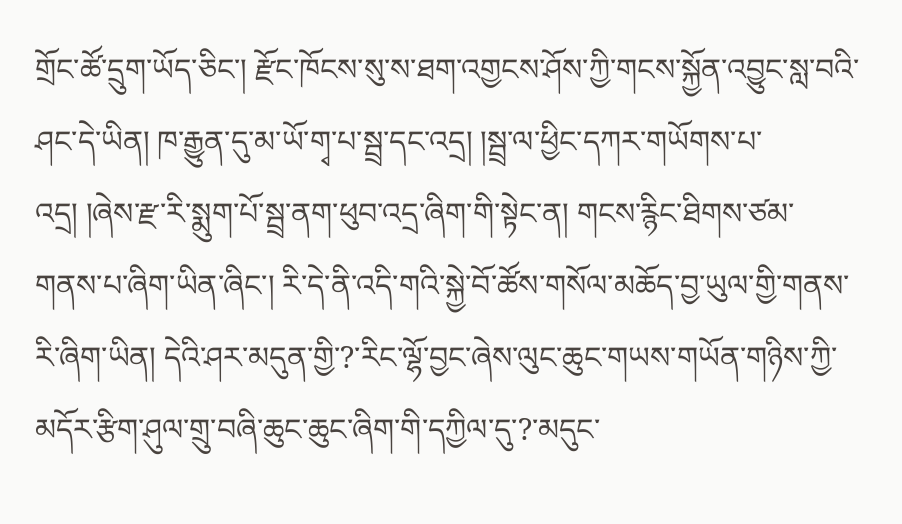གྲོང་ཚོ་དྲུག་ཡོད་ཅིང་། རྫོང་ཁོངས་སུ་ས་ཐག་འགྱངས་ཤོས་ཀྱི་གངས་སྐྱོན་འབྱུང་སླ་བའི་ཤང་དེ་ཡིན། ཁ་རྒྱུན་དུ་མ་ཡོ་གྭ་པ་སྦྲ་དང་འདྲ། །སྦྲ་ལ་ཕྱིང་དཀར་གཡོགས་པ་འདྲ། །ཞེས་རྫ་རི་སྨུག་པོ་སྦྲ་ནག་ཕུབ་འདྲ་ཞིག་གི་སྟེང་ན། གངས་རྙིང་ཐིགས་ཙམ་གནས་པ་ཞིག་ཡིན་ཞིང་། རི་དེ་ནི་འདི་གའི་སྐྱེ་བོ་ཚོས་གསོལ་མཆོད་བྱ་ཡུལ་གྱི་གནས་རི་ཞིག་ཡིན། དེའི་ཤར་མདུན་གྱི་?་རིང་ལྷོ་བྱང་ཞེས་ལུང་ཆུང་གཡས་གཡོན་གཉིས་ཀྱི་མདོར་རྩིག་ཤུལ་གྲུ་བཞི་ཆུང་ཆུང་ཞིག་གི་དཀྱིལ་དུ་?་མདུང་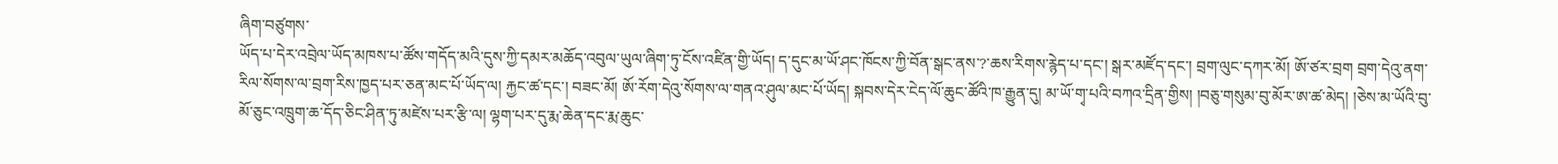ཞིག་བཙུགས་
ཡོད་པ་དེར་འབྲེལ་ཡོད་མཁས་པ་ཚོས་གདོད་མའི་དུས་ཀྱི་དམར་མཆོད་འབུལ་ཡུལ་ཞིག་ཏུ་ངོས་འཛིན་གྱི་ཡོད། ད་དུང་མ་ཡོ་ཤང་ཁོངས་ཀྱི་བོན་སྒང་ནས་?་ཆས་རིགས་རྙེད་པ་དང་། སྒར་མཛོད་དང་། བྲག་ལུང་དཀར་མོ། ཨོ་ཙར་བྲག བྲག་དེའུ་ནག་རིལ་སོགས་ལ་བྲག་རིས་ཁྱད་པར་ཅན་མང་པོ་ཡོད་ལ། རྐྱང་ཚ་དང་། བཟང་མོ། ཨོ་རོག་དེའུ་སོགས་ལ་གནའ་ཤུལ་མང་པོ་ཡོད། སྐབས་དེར་ངེད་ལོ་ཆུང་ཚོའི་ཁ་རྒྱུན་དུ། མ་ཡོ་གྭ་པའི་བཀའ་དྲིན་གྱིས། །བཅུ་གསུམ་བུ་མོར་ཨ་ཚ་མེད། །ཅེས་མ་ཡོའི་བུ་མོ་ཅུང་འཁྲུག་ཆ་དོད་ཅིང་ཤིན་ཏུ་མཛེས་པར་རྩི་ལ། ལྷག་པར་དུ་རྨ་ཆེན་དང་རྨ་ཆུང་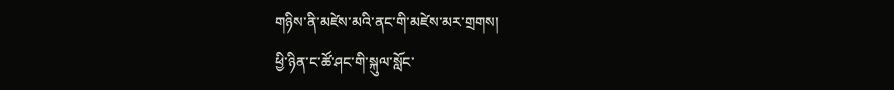གཉིས་ནི་མཛེས་མའི་ནང་གི་མཛེས་མར་གྲགས།
ཕྱི་ཉིན་ང་ཚོ་ཤང་གི་སྐུལ་སློང་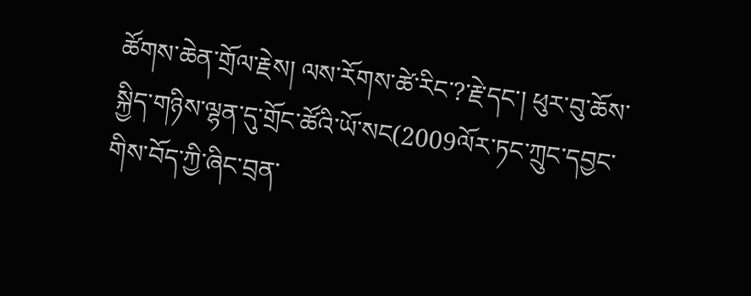ཚོགས་ཆེན་གྲོལ་རྗེས། ལས་རོགས་ཚེ་རིང་?་རྗེ་དང་། ཕུར་བུ་ཆོས་སྐྱིད་གཉིས་ལྷན་དུ་གྲོང་ཚོའི་ཡོ་སང(2009ལོར་ཏང་ཀྲུང་དབྱང་གིས་བོད་ཀྱི་ཞིང་བྲན་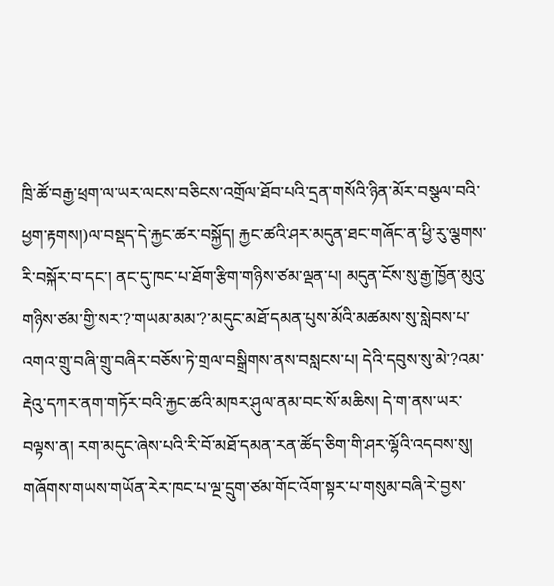ཁྲི་ཚོ་བརྒྱ་ཕྲག་ལ་ཡར་ལངས་བཅིངས་འགྲོལ་ཐོབ་པའི་དྲན་གསོའི་ཉིན་མོར་བསྩལ་བའི་ཕྱག་རྟགས།)ལ་བསྡད་དེ་རྐྱང་ཚར་བསྐྱོད། རྐྱང་ཚའི་ཤར་མདུན་ཐང་གཞོང་ན་ཕྱི་རུ་ལྕགས་རི་བསྐོར་བ་དང་། ནང་དུ་ཁང་པ་ཐོག་རྩིག་གཉིས་ཙམ་ལྡན་པ། མདུན་ངོས་སུ་རྒྱ་ཁྱོན་མུའུ་གཉིས་ཙམ་གྱི་སར་?་གཡམ་མམ་?་མདུང་མཐོ་དམན་པུས་མོའི་མཚམས་སུ་སླེབས་པ་འགའ་གྲུ་བཞི་གྲུ་བཞིར་བཅོས་ཏེ་གྲལ་བསྒྲིགས་ནས་བསླངས་པ། དེའི་དབུས་སུ་མེ་?འམ་རྡེའུ་དཀར་ནག་གཏོར་བའི་རྐྱང་ཚའི་མཁར་ཤུལ་ནམ་བང་སོ་མཆིས། དེ་ག་ནས་ཡར་བལྟས་ན། རག་མདུང་ཞེས་པའི་རི་བོ་མཐོ་དམན་རན་ཚོད་ཅིག་གི་ཤར་ལྷོའི་འདབས་སུ། གཞོགས་གཡས་གཡོན་རེར་ཁང་པ་ལྔ་དྲུག་ཙམ་གོང་འོག་སྟར་པ་གསུམ་བཞི་རེ་བྱས་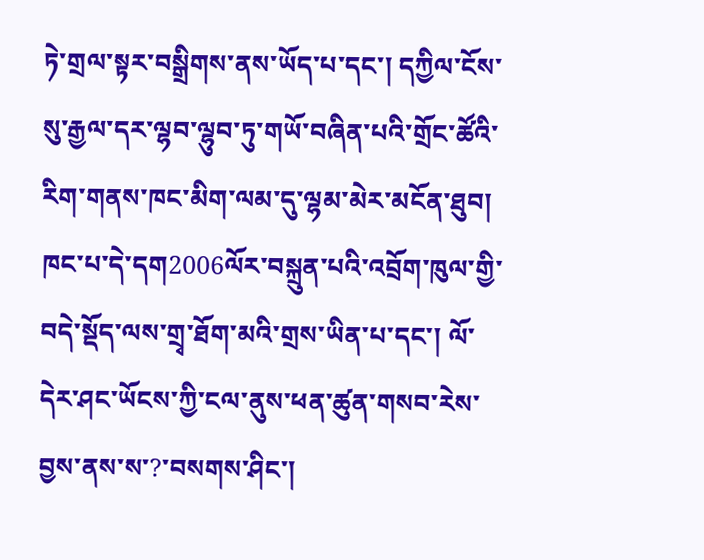ཏེ་གྲལ་སྟར་བསྒྲིགས་ནས་ཡོད་པ་དང་། དཀྱིལ་ངོས་སུ་རྒྱལ་དར་ལྷབ་ལྷུབ་ཏུ་གཡོ་བཞིན་པའི་གྲོང་ཚོའི་རིག་གནས་ཁང་མིག་ལམ་དུ་ལྷམ་མེར་མངོན་ཐུབ། ཁང་པ་དེ་དག2006ལོར་བསྐྲུན་པའི་འབྲོག་ཁུལ་གྱི་བདེ་སྡོད་ལས་གྲྭ་ཐོག་མའི་གྲས་ཡིན་པ་དང་། ལོ་དེར་ཤང་ཡོངས་ཀྱི་ངལ་ནུས་ཕན་ཚུན་གསབ་རེས་བྱས་ནས་ས་?་བསགས་ཤིང་།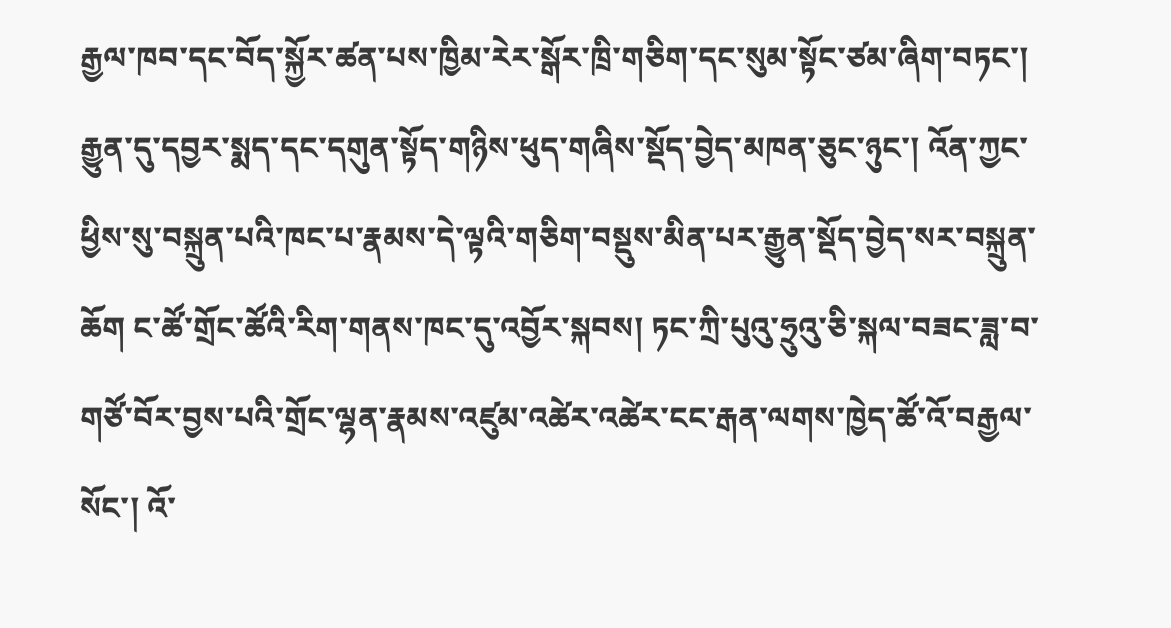རྒྱལ་ཁབ་དང་བོད་སྐྱོར་ཚན་པས་ཁྱིམ་རེར་སྒོར་ཁྲི་གཅིག་དང་སུམ་སྟོང་ཙམ་ཞིག་བཏང་། རྒྱུན་དུ་དབྱར་སྨད་དང་དགུན་སྟོད་གཉིས་ཕུད་གཞིས་སྡོད་བྱེད་མཁན་ཅུང་ཉུང་། འོན་ཀྱང་ཕྱིས་སུ་བསྐྲུན་པའི་ཁང་པ་རྣམས་དེ་ལྟའི་གཅིག་བསྡུས་མིན་པར་རྒྱུན་སྡོད་བྱེད་སར་བསྐྲུན་ཆོག ང་ཚོ་གྲོང་ཚོའི་རིག་གནས་ཁང་དུ་འབྱོར་སྐབས། ཏང་ཀྲི་པུའུ་ཧྲུའུ་ཅི་སྐལ་བཟང་ཟླ་བ་གཙོ་བོར་བྱས་པའི་གྲོང་ལྷན་རྣམས་འཛུམ་འཚེར་འཚེར་ངང་རྒན་ལགས་ཁྱེད་ཚོ་འོ་བརྒྱལ་སོང་། འོ་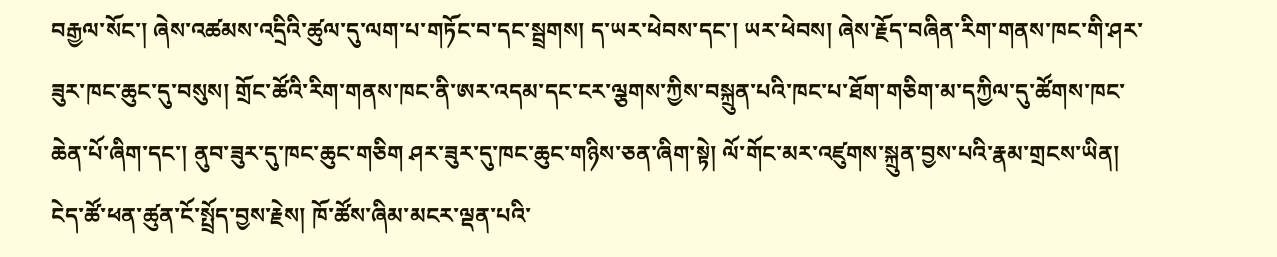བརྒྱལ་སོང་། ཞེས་འཚམས་འདྲིའི་ཚུལ་དུ་ལག་པ་གཏོང་བ་དང་སྦྲགས། ད་ཡར་ཕེབས་དང་། ཡར་ཕེབས། ཞེས་རྗོད་བཞིན་རིག་གནས་ཁང་གི་ཤར་ཟུར་ཁང་ཆུང་དུ་བསུས། གྲོང་ཚོའི་རིག་གནས་ཁང་ནི་ཨར་འདམ་དང་ངར་ལྕགས་ཀྱིས་བསྐྲུན་པའི་ཁང་པ་ཐོག་གཅིག་མ་དཀྱིལ་དུ་ཚོགས་ཁང་ཆེན་པོ་ཞིག་དང་། ནུབ་ཟུར་དུ་ཁང་ཆུང་གཅིག ཤར་ཟུར་དུ་ཁང་ཆུང་གཉིས་ཅན་ཞིག་སྟེ། ལོ་གོང་མར་འཛུགས་སྐྲུན་བྱས་པའི་རྣམ་གྲངས་ཡིན། ངེད་ཚོ་ཕན་ཚུན་ངོ་སྤྲོད་བྱས་རྗེས། ཁོ་ཚོས་ཞིམ་མངར་ལྡན་པའི་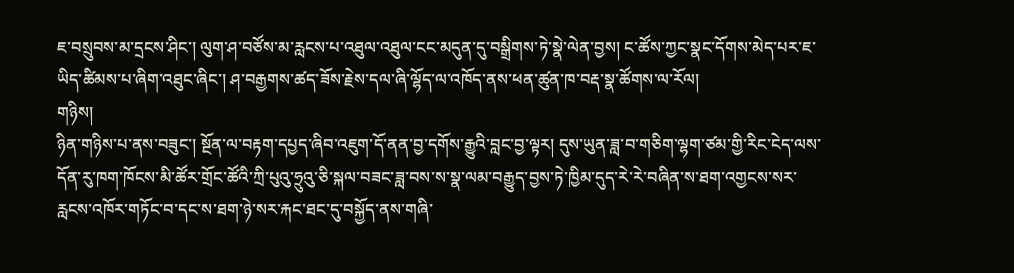ཇ་བསྲུབས་མ་དྲངས་ཤིང་། ལུག་ཤ་བཙོས་མ་རླངས་པ་འཐུལ་འཐུལ་ངང་མདུན་དུ་བསྒྲིགས་ཏེ་སྣེ་ལེན་བྱས། ང་ཚོས་ཀྱང་སྣང་དོགས་མེད་པར་ཇ་ཡིད་ཚིམས་པ་ཞིག་འཐུང་ཞིང་། ཤ་བརྒྱགས་ཚད་ཟོས་རྗེས་དལ་ཞི་ལྷོད་ལ་འཁོད་ནས་ཕན་ཚུན་ཁ་བརྡ་སྣ་ཚོགས་ལ་རོལ།
གཉིས།
ཉིན་གཉིས་པ་ནས་བཟུང་། སྔོན་ལ་བརྟག་དཔྱད་ཞིབ་འཇུག་དོ་ནན་བྱ་དགོས་རྒྱུའི་བླང་བྱ་ལྟར། དུས་ཡུན་ཟླ་བ་གཅིག་ལྷག་ཙམ་གྱི་རིང་ངེད་ལས་དོན་རུ་ཁག་ཁོངས་མི་ཚོར་གྲོང་ཚོའི་ཀྲི་པུའུ་ཧྲུའུ་ཅི་སྐལ་བཟང་ཟླ་བས་ས་སྣ་ལམ་བརྒྱུད་བྱས་ཏེ་ཁྱིམ་དུད་རེ་རེ་བཞིན་ས་ཐག་འགྱངས་སར་རླངས་འཁོར་གཏོང་བ་དང་ས་ཐག་ཉེ་སར་རྐང་ཐང་དུ་བསྐྱོད་ནས་གཞི་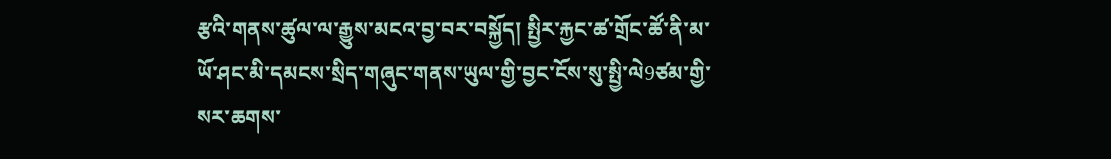རྩའི་གནས་ཚུལ་ལ་རྒྱུས་མངའ་བྱ་བར་བསྐྱོད། སྤྱིར་རྐྱང་ཚ་གྲོང་ཚོ་ནི་མ་ཡོ་ཤང་མི་དམངས་སྲིད་གཞུང་གནས་ཡུལ་གྱི་བྱང་ངོས་སུ་སྤྱི་ལེ9ཙམ་གྱི་སར་ཆགས་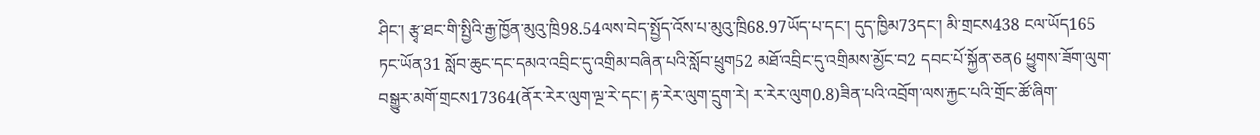ཤིང་། རྩྭ་ཐང་གི་སྤྱིའི་རྒྱ་ཁྱོན་མུའུ་ཁྲི98.54ལས་བེད་སྤྱོད་འོས་པ་མུའུ་ཁྲི68.97ཡོད་པ་དང་། དུད་ཁྱིམ73དང་། མི་གྲངས438 ངལ་ཡོད165 ཏང་ཡོན31 སློབ་ཆུང་དང་དམའ་འབྲིང་དུ་འགྲིམ་བཞིན་པའི་སློབ་ཕྲུག52 མཐོ་འབྲིང་དུ་འགྲིམས་མྱོང་བ2 དབང་པོ་སྐྱོན་ཅན6 ཕྱུགས་ཟོག་ལུག་བསྒྱུར་མགོ་གྲངས17364(ནོར་རེར་ལུག་ལྔ་རེ་དང་། རྟ་རེར་ལུག་དྲུག་རེ། ར་རེར་ལུག0.8)ཟིན་པའི་འབྲོག་ལས་རྐྱང་པའི་གྲོང་ཚོ་ཞིག་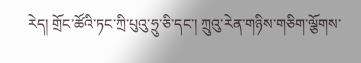རེད། གྲོང་ཚོའི་ཏང་ཀྲི་པུའུ་ཧྲུ་ཅི་དང་། ཀྲུའུ་རེན་གཉིས་གཅིག་ལྕོགས་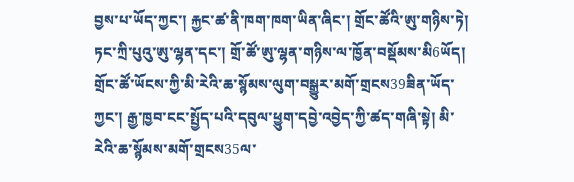བྱས་པ་ཡོད་ཀྱང་། རྐྱང་ཚ་ནི་ཁག་ཁག་ཡིན་ཞིང་། གྲོང་ཚོའི་ཨུ་གཉིས་ཏེ། ཏང་ཀྲི་པུའུ་ཨུ་ལྷན་དང་། གྲོ་ཚོ་ཨུ་ལྷན་གཉིས་ལ་ཁྱོན་བསྡོམས་མི6ཡོད། གྲོང་ཚོ་ཡོངས་ཀྱི་མི་རེའི་ཆ་སྙོམས་ལུག་བསྒྱུར་མགོ་གྲངས39ཟིན་ཡོད་ཀྱང་། རྒྱ་ཁྱབ་ངང་སྤྱོད་པའི་དབུལ་ཕྱུག་དབྱེ་འབྱེད་ཀྱི་ཚད་གཞི་སྟེ། མི་རེའི་ཆ་སྙོམས་མགོ་གྲངས35ལ་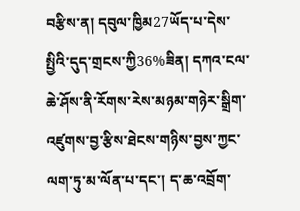བརྩིས་ན། དབུལ་ཁྱིམ27ཡོད་པ་དེས་སྤྱིའི་དུད་གྲངས་ཀྱི36%ཟིན། དཀའ་ངལ་ཆེ་ཤོས་ནི་རོགས་རེས་མཉམ་གཉེར་སྒྲིག་འཛུགས་བྱ་རྩིས་ཐེངས་གཉིས་བྱས་ཀྱང་ལག་ཏུ་མ་ལོན་པ་དང་། ད་ཆ་འབྲོག་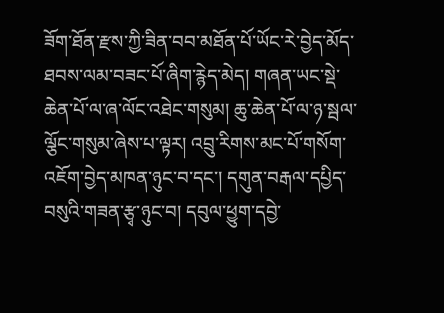ཟོག་ཐོན་རྫས་ཀྱི་ཟིན་བབ་མཐོན་པོ་ཡོང་རེ་བྱེད་མོད་ཐབས་ལམ་བཟང་པོ་ཞིག་རྙེད་མེད། གཞན་ཡང་སྡེ་ཆེན་པོ་ལ་ཞ་ལོང་འཐེང་གསུམ། ཆུ་ཆེན་པོ་ལ་ཉ་སྦལ་ལྕོང་གསུམ་ཞེས་པ་ལྟར། འབྲུ་རིགས་མང་པོ་གསོག་འཇོག་བྱེད་མཁན་ཉུང་བ་དང་། དགུན་བརྒལ་དཔྱིད་བསུའི་གཟན་རྩྭ་ཉུང་བ། དབུལ་ཕྱུག་དབྱེ་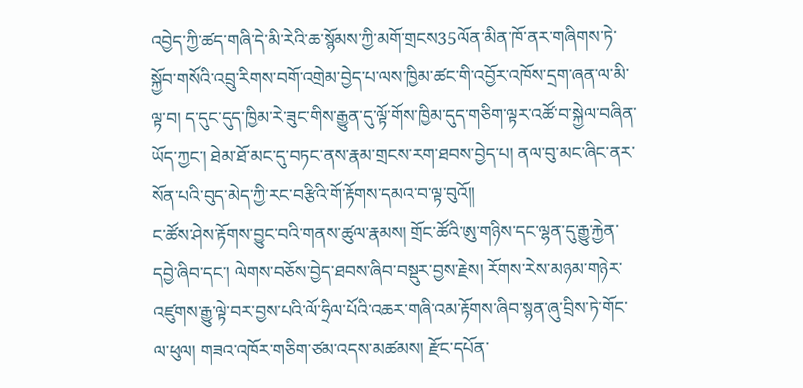འབྱེད་ཀྱི་ཚད་གཞི་དེ་མི་རེའི་ཆ་སྙོམས་ཀྱི་མགོ་གྲངས35ལོན་མིན་ཁོ་ནར་གཞིགས་ཏེ་སྐྱོབ་གསོའི་འབྲུ་རིགས་བགོ་འགྲེམ་བྱེད་པ་ལས་ཁྱིམ་ཚང་གི་འབྱོར་འཁོས་དྲག་ཞན་ལ་མི་ལྟ་བ། ད་དུང་དུད་ཁྱིམ་རེ་ཟུང་གིས་རྒྱུན་དུ་ལྟོ་གོས་ཁྱིམ་དུད་གཅིག་ལྟར་འཚོ་བ་སྐྱེལ་བཞིན་ཡོད་ཀྱང་། ཐེམ་ཐོ་མང་དུ་བཏང་ནས་རྣམ་གྲངས་རག་ཐབས་བྱེད་པ། ནལ་བུ་མང་ཞིང་ནར་སོན་པའི་བུད་མེད་ཀྱི་རང་བརྩིའི་གོ་རྟོགས་དམའ་བ་ལྟ་བུའོ།།
ང་ཚོས་ཤེས་རྟོགས་བྱུང་བའི་གནས་ཚུལ་རྣམས། གྲོང་ཚོའི་ཨུ་གཉིས་དང་ལྷན་དུ་རྒྱུ་རྐྱེན་དབྱེ་ཞིབ་དང་། ལེགས་བཅོས་བྱེད་ཐབས་ཞིབ་བསྡུར་བྱས་རྗེས། རོགས་རེས་མཉམ་གཉེར་འཛུགས་རྒྱུ་ལྟེ་བར་བྱས་པའི་ལོ་ཧྲིལ་པོའི་འཆར་གཞི་འམ་རྟོགས་ཞིབ་སྙན་ཞུ་བྲིས་ཏེ་གོང་ལ་ཕུལ། གཟའ་འཁོར་གཅིག་ཙམ་འདས་མཚམས། རྫོང་དཔོན་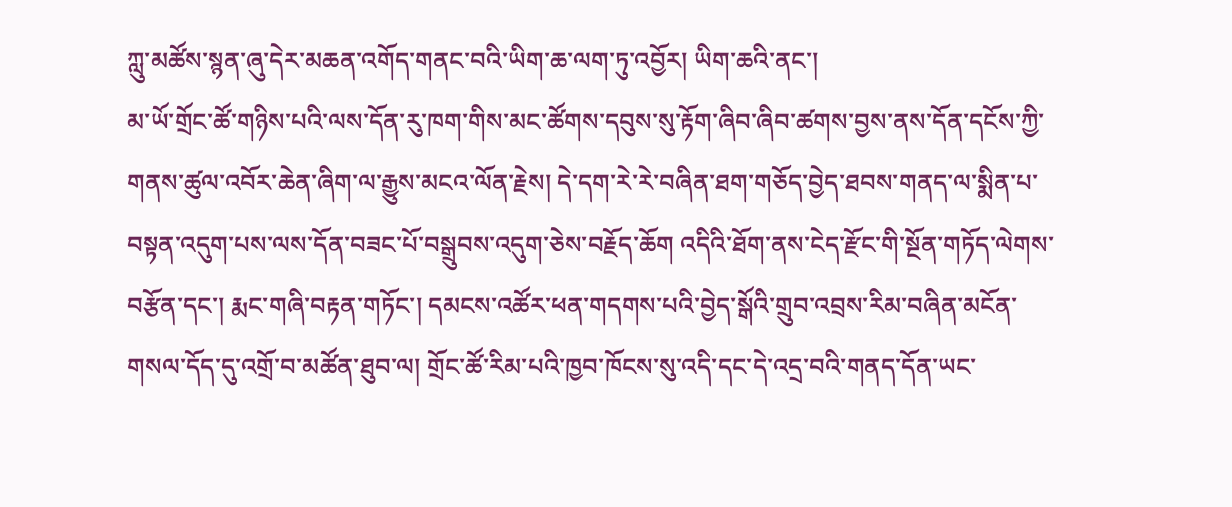ཀླུ་མཚོས་སྙན་ཞུ་དེར་མཆན་འགོད་གནང་བའི་ཡིག་ཆ་ལག་ཏུ་འབྱོར། ཡིག་ཆའི་ནང་།
མ་ཡོ་གྲོང་ཚོ་གཉིས་པའི་ལས་དོན་རུ་ཁག་གིས་མང་ཚོགས་དབུས་སུ་རྟོག་ཞིབ་ཞིབ་ཚགས་བྱས་ནས་དོན་དངོས་ཀྱི་གནས་ཚུལ་འབོར་ཆེན་ཞིག་ལ་རྒྱུས་མངའ་ལོན་རྗེས། དེ་དག་རེ་རེ་བཞིན་ཐག་གཅོད་བྱེད་ཐབས་གནད་ལ་སྨིན་པ་བསྟན་འདུག་པས་ལས་དོན་བཟང་པོ་བསྒྲུབས་འདུག་ཅེས་བརྗོད་ཆོག འདིའི་ཐོག་ནས་ངེད་རྫོང་གི་སྔོན་གཏོད་ལེགས་བརྩོན་དང་། རྨང་གཞི་བརྟན་གཏོང་། དམངས་འཚོར་ཕན་གདགས་པའི་བྱེད་སྒོའི་གྲུབ་འབྲས་རིམ་བཞིན་མངོན་གསལ་དོད་དུ་འགྲོ་བ་མཚོན་ཐུབ་ལ། གྲོང་ཚོ་རིམ་པའི་ཁྱབ་ཁོངས་སུ་འདི་དང་དེ་འདྲ་བའི་གནད་དོན་ཡང་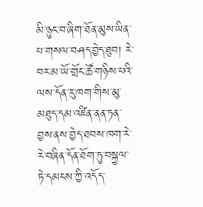མི་ཉུང་བ་ཞིག་ཐོན་མུས་ཡིན་པ་གསལ་བཤད་བྱེད་ཐུབ། རེ་བར་མ་ཡོ་གྲོང་ཚོ་གཉིས་པའི་ལས་དོན་རུ་ཁག་གིས་མུ་མཐུད་དམ་འཛིན་ནན་ཏན་བྱས་ནས་བྱེད་ཐབས་ཁག་རེ་རེ་བཞིན་དོན་ཐོག་ཏུ་བསྐྱལ་ཏེ་དམངས་ཀྱི་འདོད་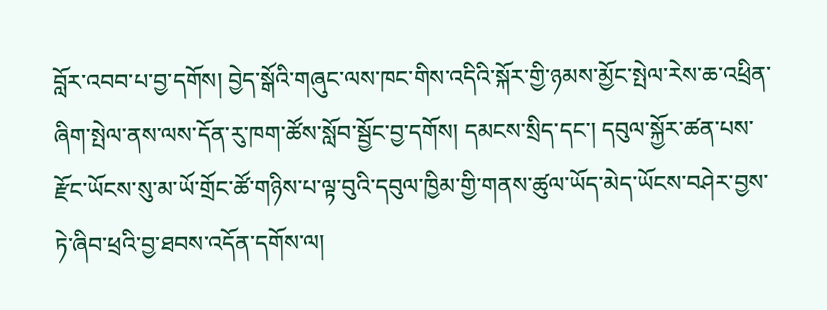བློར་འབབ་པ་བྱ་དགོས། བྱེད་སྒོའི་གཞུང་ལས་ཁང་གིས་འདིའི་སྐོར་གྱི་ཉམས་མྱོང་སྤེལ་རེས་ཆ་འཕྲིན་ཞིག་སྤེལ་ནས་ལས་དོན་རུ་ཁག་ཚོས་སློབ་སྦྱོང་བྱ་དགོས། དམངས་སྲིད་དང་། དབུལ་སྐྱོར་ཚན་པས་རྫོང་ཡོངས་སུ་མ་ཡོ་གྲོང་ཚོ་གཉིས་པ་ལྟ་བུའི་དབུལ་ཁྱིམ་གྱི་གནས་ཚུལ་ཡོད་མེད་ཡོངས་བཤེར་བྱས་ཏེ་ཞིབ་ཕྲའི་བྱ་ཐབས་འདོན་དགོས་ལ།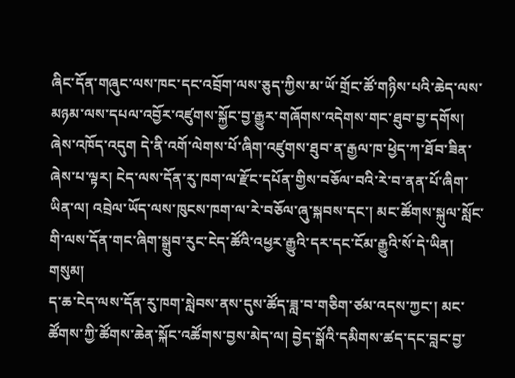ཞིང་དོན་གཞུང་ལས་ཁང་དང་འབྲོག་ལས་ཅུད་ཀྱིས་མ་ཡོ་གྲོང་ཚོ་གཉིས་པའི་ཆེད་ལས་མཉམ་ལས་དཔལ་འབྱོར་འཛུགས་སྐྱོང་བྱ་རྒྱུར་གཞོགས་འདེགས་གང་ཐུབ་བྱ་དགོས།
ཞེས་འཁོད་འདུག དེ་ནི་འགོ་ལེགས་པོ་ཞིག་འཛུགས་ཐུབ་ན་རྒྱལ་ཁ་ཕྱེད་ཀ་ཐོབ་ཟིན་ཞེས་པ་ལྟར། ངེད་ལས་དོན་རུ་ཁག་ལ་རྫོང་དཔོན་གྱིས་བཅོལ་བའི་རེ་བ་ནན་པོ་ཞིག་ཡིན་ལ། འབྲེལ་ཡོད་ལས་ཁུངས་ཁག་ལ་རེ་བཅོལ་ཞུ་སྐབས་དང་། མང་ཚོགས་སྐུལ་སློང་གི་ལས་དོན་གང་ཞིག་སྒྲུབ་རུང་ངེད་ཚོའི་འཕྱར་རྒྱུའི་དར་དང་ངོམ་རྒྱུའི་སོ་དེ་ཡིན།
གསུམ།
ད་ཆ་ངེད་ལས་དོན་རུ་ཁག་སླེབས་ནས་དུས་ཚོད་ཟླ་བ་གཅིག་ཙམ་འདས་ཀྱང་། མང་ཚོགས་ཀྱི་ཚོགས་ཆེན་སྐོང་འཚོགས་བྱས་མེད་ལ། བྱེད་སྒོའི་དམིགས་ཚད་དང་བླང་བྱ་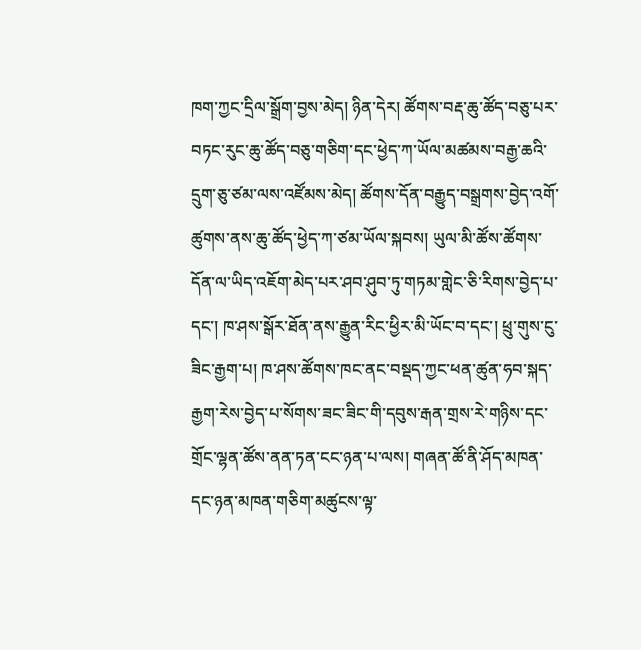ཁག་ཀྱང་དྲིལ་སྒྲོག་བྱས་མེད། ཉིན་དེར། ཚོགས་བརྡ་ཆུ་ཚོད་བཅུ་པར་བཏང་རུང་ཆུ་ཚོད་བཅུ་གཅིག་དང་ཕྱེད་ཀ་ཡོལ་མཚམས་བརྒྱ་ཆའི་དྲུག་ཅུ་ཙམ་ལས་འཛོམས་མེད། ཚོགས་དོན་བརྒྱུད་བསྒྲགས་བྱེད་འགོ་ཚུགས་ནས་ཆུ་ཚོད་ཕྱེད་ཀ་ཙམ་ཡོལ་སྐབས། ཡུལ་མི་ཚོས་ཚོགས་དོན་ལ་ཡིད་འཇོག་མེད་པར་ཤབ་ཤུབ་ཏུ་གཏམ་གླེང་ཅི་རིགས་བྱེད་པ་དང་། ཁ་ཤས་སྒོར་ཐོན་ནས་རྒྱུན་རིང་ཕྱིར་མི་ཡོང་བ་དང་། ཕྲུ་གུས་ངུ་ཟིང་རྒྱག་པ། ཁ་ཤས་ཚོགས་ཁང་ནང་བསྡད་ཀྱང་ཕན་ཚུན་ཧབ་སྐད་རྒྱག་རེས་བྱེད་པ་སོགས་ཟང་ཟིང་གི་དབུས་རྒན་གྲས་རེ་གཉིས་དང་གྲོང་ལྷན་ཚོས་ནན་ཏན་ངང་ཉན་པ་ལས། གཞན་ཚོ་ནི་ཤོད་མཁན་དང་ཉན་མཁན་གཅིག་མཚུངས་ལྟ་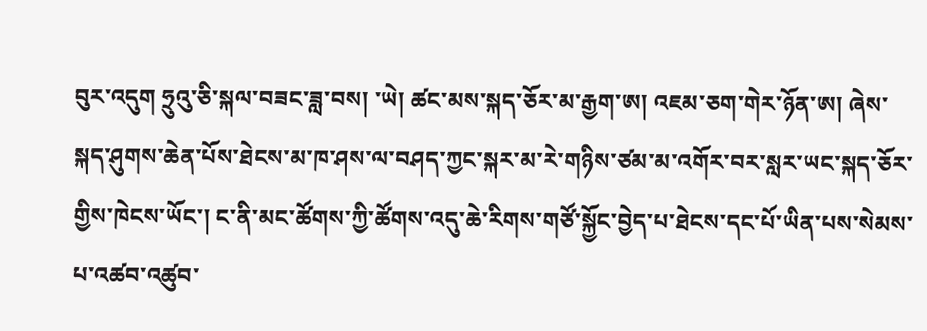བུར་འདུག ཧྲུའུ་ཅི་སྐལ་བཟང་ཟླ་བས། ་ཡེ། ཚང་མས་སྐད་ཅོར་མ་རྒྱག་ཨ། འཇམ་ཅག་གེར་ཉོན་ཨ། ཞེས་སྐད་ཤུགས་ཆེན་པོས་ཐེངས་མ་ཁ་ཤས་ལ་བཤད་ཀྱང་སྐར་མ་རེ་གཉིས་ཙམ་མ་འགོར་བར་སླར་ཡང་སྐད་ཅོར་གྱིས་ཁེངས་ཡོང་། ང་ནི་མང་ཚོགས་ཀྱི་ཚོགས་འདུ་ཆེ་རིགས་གཙོ་སྐྱོང་བྱེད་པ་ཐེངས་དང་པོ་ཡིན་པས་སེམས་པ་འཚབ་འཚུབ་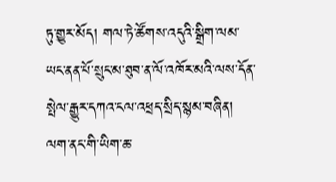ཏུ་གྱུར་མོད། གལ་ཏེ་ཚོགས་འདུའི་སྒྲིག་ལམ་ཡང་ནན་པོ་སྲུང་མ་ཐུབ་ན་ལོ་འཁོར་མའི་ལས་དོན་སྤེལ་རྒྱུར་དཀའ་ངལ་འཕྲད་སྲིད་སྙམ་བཞིན། ལག་ནང་གི་ཡིག་ཆ་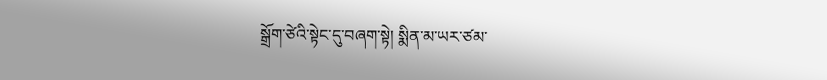སྒྲོག་ཙེའི་སྟེང་དུ་བཞག་སྟེ། སྨིན་མ་ཡར་ཙམ་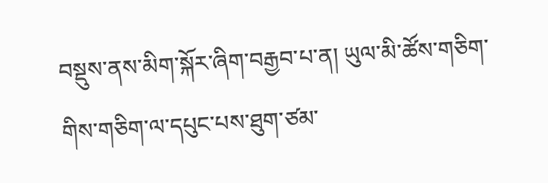བསྡུས་ནས་མིག་སྐོར་ཞིག་བརྒྱབ་པ་ན། ཡུལ་མི་ཚོས་གཅིག་གིས་གཅིག་ལ་དཔུང་པས་ཐུག་ཙམ་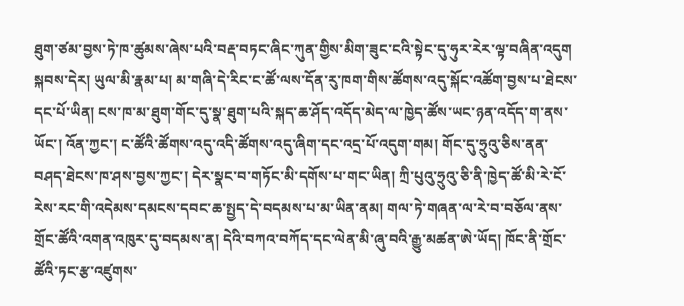ཐུག་ཙམ་བྱས་ཏེ་ཁ་ཚུམས་ཞེས་པའི་བརྡ་བཏང་ཞིང་ཀུན་གྱིས་མིག་ཟུང་ངའི་སྟེང་དུ་ཧུར་རེར་ལྟ་བཞིན་འདུག སྐབས་དེར། ཡུལ་མི་རྣམ་པ། མ་གཞི་དེ་རིང་ང་ཚོ་ལས་དོན་རུ་ཁག་གིས་ཚོགས་འདུ་སྐོང་འཚོག་བྱས་པ་ཐེངས་དང་པོ་ཡིན། ངས་ཁ་མ་ཐུག་གོང་དུ་སྣ་ཐུག་པའི་སྐད་ཆ་ཤོད་འདོད་མེད་ལ་ཁྱེད་ཚོས་ཡང་ཉན་འདོད་ག་ནས་ཡོང་། འོན་ཀྱང་། ང་ཚོའི་ཚོགས་འདུ་འདི་ཚོགས་འདུ་ཞིག་དང་འདྲ་པོ་འདུག་གམ། གོང་དུ་ཧྲུའུ་ཅིས་ནན་བཤད་ཐེངས་ཁ་ཤས་བྱས་ཀྱང་། དེར་སྣང་བ་གཏོང་མི་དགོས་པ་གང་ཡིན། ཀྲི་པུའུ་ཧྲུའུ་ཅི་ནི་ཁྱེད་ཚོ་མི་རེ་ངོ་རེས་རང་གི་འདེམས་དམངས་དབང་ཆ་སྤྱད་དེ་བདམས་པ་མ་ཡིན་ནམ། གལ་ཏེ་གཞན་ལ་རེ་བ་བཅོལ་ནས་གྲོང་ཚོའི་འགན་འཁུར་དུ་བདམས་ན། དེའི་བཀའ་བཀོད་དང་ལེན་མི་ཞུ་བའི་རྒྱུ་མཚན་ཨེ་ཡོད། ཁོང་ནི་གྲོང་ཚོའི་ཏང་རྩ་འཛུགས་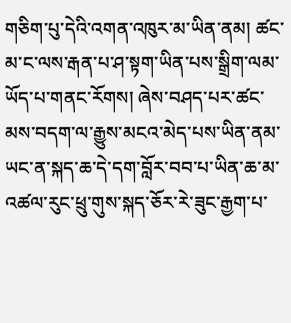གཅིག་པུ་དེའི་འགན་འཁུར་མ་ཡིན་ནམ། ཚང་མ་ང་ལས་རྒན་པ་ཤ་སྟག་ཡིན་པས་སྒྲིག་ལམ་ཡོད་པ་གནང་རོགས། ཞེས་བཤད་པར་ཚང་མས་བདག་ལ་རྒྱུས་མངའ་མེད་པས་ཡིན་ནམ་ཡང་ན་སྐད་ཆ་དེ་དག་བློར་བབ་པ་ཡིན་ཆ་མ་འཚལ་རུང་ཕྲུ་གུས་སྐད་ཅོར་རེ་ཟུང་རྒྱག་པ་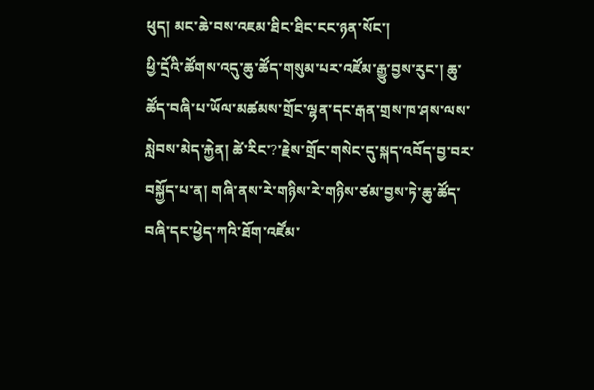ཕུད། མང་ཆེ་བས་འཇམ་ཐིང་ཐིང་ངང་ཉན་སོང་།
ཕྱི་དྲོའི་ཚོགས་འདུ་ཆུ་ཚོད་གསུམ་པར་འཛོམ་རྒྱུ་བྱས་རུང་། ཆུ་ཚོད་བཞི་པ་ཡོལ་མཚམས་གྲོང་ལྷན་དང་རྒན་གྲས་ཁ་ཤས་ལས་སླེབས་མེད་རྐྱེན། ཚེ་རིང་?་རྗེས་གྲོང་གསེང་དུ་སྐད་འབོད་བྱ་བར་བསྐྱོད་པ་ན། གཞི་ནས་རེ་གཉིས་རེ་གཉིས་ཙམ་བྱས་ཏེ་ཆུ་ཚོད་བཞི་དང་ཕྱེད་ཀའི་ཐོག་འཛོམ་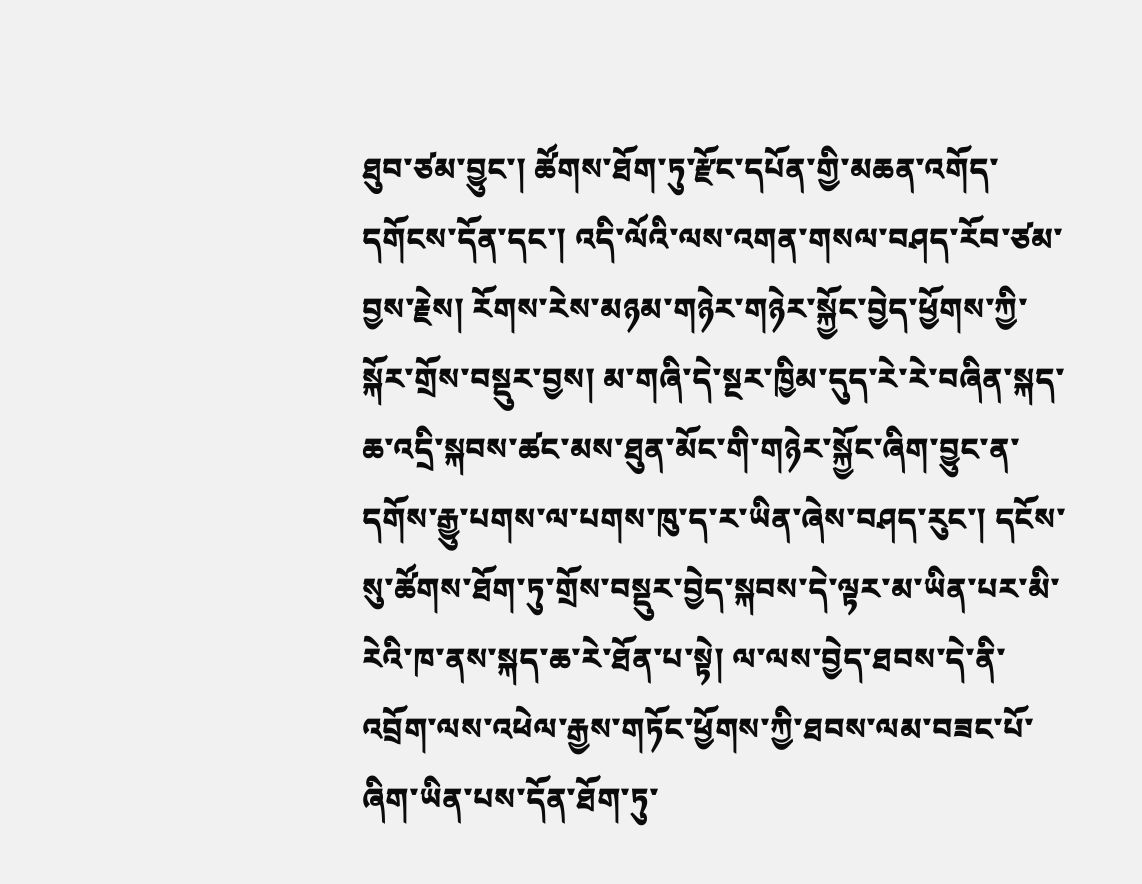ཐུབ་ཙམ་བྱུང་། ཚོགས་ཐོག་ཏུ་རྫོང་དཔོན་གྱི་མཆན་འགོད་དགོངས་དོན་དང་། འདི་ལོའི་ལས་འགན་གསལ་བཤད་རོབ་ཙམ་བྱས་རྗེས། རོགས་རེས་མཉམ་གཉེར་གཉེར་སྐྱོང་བྱེད་ཕྱོགས་ཀྱི་སྐོར་གྲོས་བསྡུར་བྱས། མ་གཞི་དེ་སྔར་ཁྱིམ་དུད་རེ་རེ་བཞིན་སྐད་ཆ་འདྲི་སྐབས་ཚང་མས་ཐུན་མོང་གི་གཉེར་སྐྱོང་ཞིག་བྱུང་ན་དགོས་རྒྱུ་པགས་ལ་པགས་ཁུ་ད་ར་ཡིན་ཞེས་བཤད་རུང་། དངོས་སུ་ཚོགས་ཐོག་ཏུ་གྲོས་བསྡུར་བྱེད་སྐབས་དེ་ལྟར་མ་ཡིན་པར་མི་རེའི་ཁ་ནས་སྐད་ཆ་རེ་ཐོན་པ་སྟེ། ལ་ལས་བྱེད་ཐབས་དེ་ནི་འབྲོག་ལས་འཕེལ་རྒྱས་གཏོང་ཕྱོགས་ཀྱི་ཐབས་ལམ་བཟང་པོ་ཞིག་ཡིན་པས་དོན་ཐོག་ཏུ་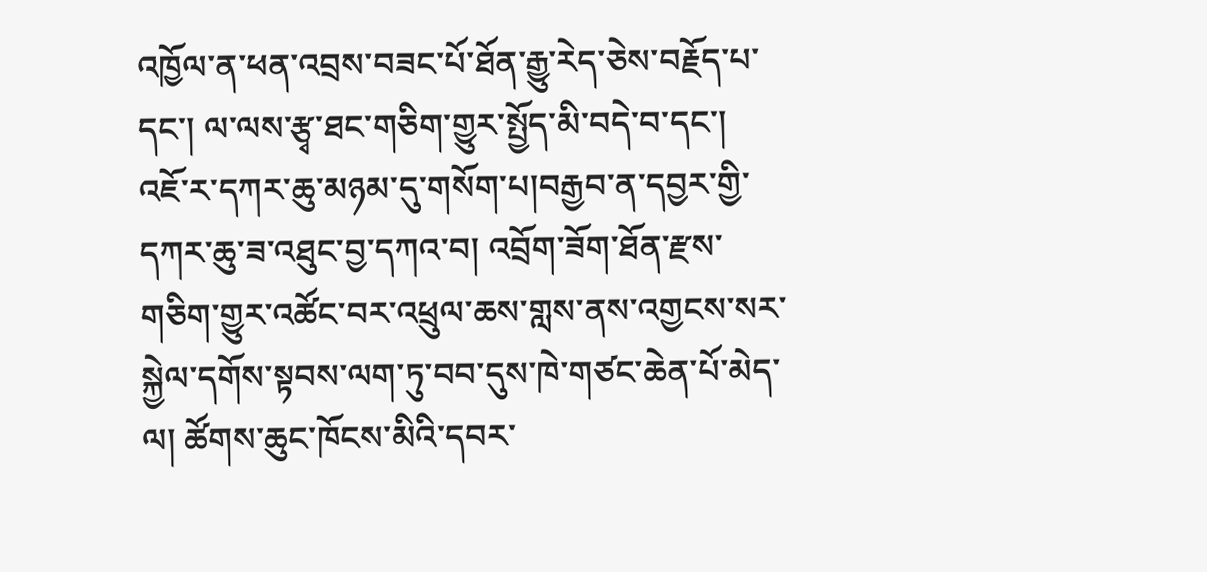འཁྱོལ་ན་ཕན་འབྲས་བཟང་པོ་ཐོན་རྒྱུ་རེད་ཅེས་བརྗོད་པ་དང་། ལ་ལས་རྩྭ་ཐང་གཅིག་གྱུར་སྤྱོད་མི་བདེ་བ་དང་། འཇོ་ར་དཀར་ཆུ་མཉམ་དུ་གསོག་པ།བརྒྱབ་ན་དབྱར་གྱི་དཀར་ཆུ་ཟ་འཐུང་བྱ་དཀའ་བ། འབྲོག་ཟོག་ཐོན་རྫས་གཅིག་གྱུར་འཚོང་བར་འཕྲུལ་ཆས་གླས་ནས་འགྱངས་སར་སྐྱེལ་དགོས་སྟབས་ལག་ཏུ་བབ་དུས་ཁེ་གཙང་ཆེན་པོ་མེད་ལ། ཚོགས་ཆུང་ཁོངས་མིའི་དབར་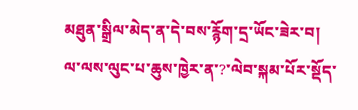མཐུན་སྒྲིལ་མེད་ན་དེ་བས་རྙོག་དྲ་ཡོང་ཟེར་བ། ལ་ལས་ལུང་པ་ཆུས་ཁྱེར་ན་?་ལེབ་སྐམ་པོར་སྡོད་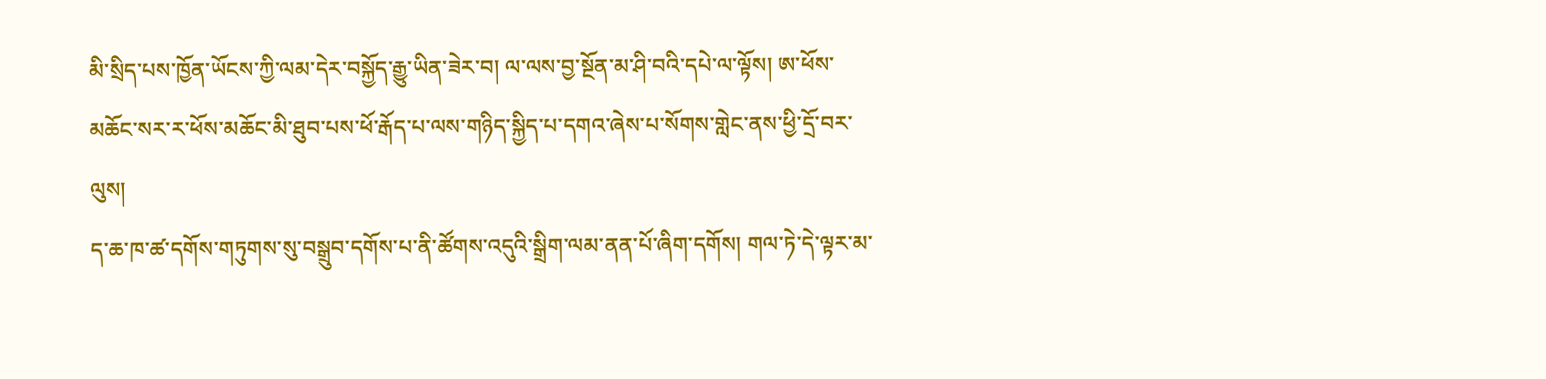མི་སྲིད་པས་ཁྱོན་ཡོངས་ཀྱི་ལམ་དེར་བསྐྱོད་རྒྱུ་ཡིན་ཟེར་བ། ལ་ལས་བྱ་སྔོན་མ་ཤི་བའི་དཔེ་ལ་ལྟོས། ཨ་ཕོས་མཆོང་སར་ར་ཕོས་མཆོང་མི་ཐུབ་པས་ཕོ་རྒོད་པ་ལས་གཉིད་སྐྱིད་པ་དགའ་ཞེས་པ་སོགས་གླེང་ནས་ཕྱི་དྲོ་བར་ལུས།
ད་ཆ་ཁ་ཚ་དགོས་གཏུགས་སུ་བསྒྲུབ་དགོས་པ་ནི་ཚོགས་འདུའི་སྒྲིག་ལམ་ནན་པོ་ཞིག་དགོས། གལ་ཏེ་དེ་ལྟར་མ་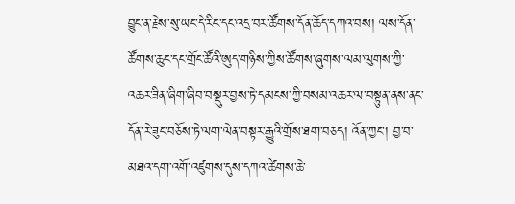བྱུང་ན་རྗེས་སུ་ཡང་དེ་རིང་དང་འདྲ་བར་ཚོགས་དོན་ཆོད་དཀའ་བས། ལས་དོན་ཚོགས་ཆུང་དང་གྲོང་ཚོའི་ཨུད་གཉིས་ཀྱིས་ཚོགས་ཞུགས་ལམ་ལུགས་ཀྱི་འཆར་ཟིན་ཞིག་ཞིབ་བསྡུར་བྱས་ཏེ་དམངས་ཀྱི་བསམ་འཆར་ལ་བསྟུན་ནས་ནང་དོན་རེ་ཟུང་བཅོས་ཏེ་ལག་ལེན་བསྟར་རྒྱུའི་གྲོས་ཐག་བཅད། འོན་ཀྱང་། བྱ་བ་མཐའ་དག་འགོ་འཛུགས་དུས་དཀའ་ཚེགས་ཆེ་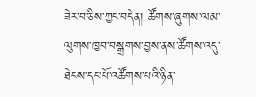ཟེར་བ་ཅིས་ཀྱང་བདེན། ཚོགས་ཞུགས་ལམ་ལུགས་ཁྱབ་བསྒྲགས་བྱས་ནས་ཚོགས་འདུ་ཐེངས་དང་པོ་འཚོགས་པའི་ཉིན་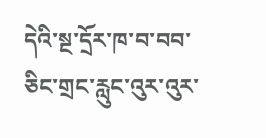དེའི་སྔ་དྲོར་ཁ་བ་བབ་ཅིང་གྲང་རླུང་འུར་འུར་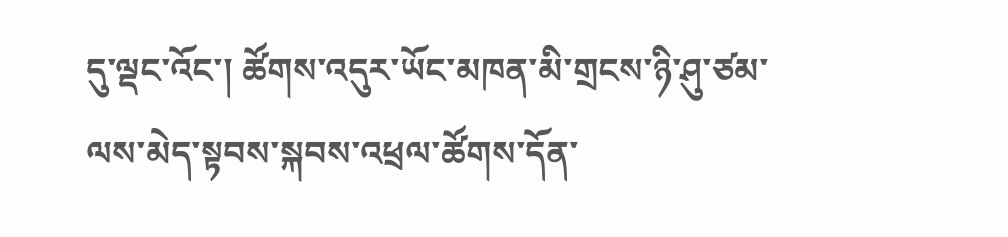དུ་ལྡང་འོང་། ཚོགས་འདུར་ཡོང་མཁན་མི་གྲངས་ཉི་ཤུ་ཙམ་ལས་མེད་སྟབས་སྐབས་འཕྲལ་ཚོགས་དོན་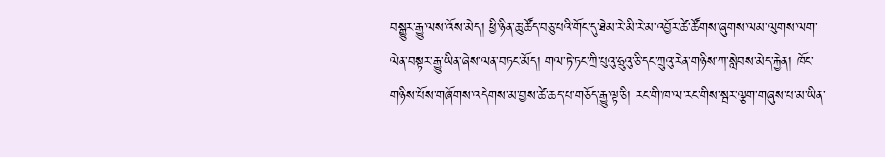བསྒྱུར་རྒྱུ་ལས་འོས་མེད། ཕྱི་ཉིན་ཆུ་ཚོད་བཅུ་པའི་གོང་དུ་ཐེམ་རེ་མི་རེ་མ་འབྱོར་ཚེ་ཚོགས་ཞུགས་ལམ་ལུགས་ལག་ལེན་བསྟར་རྒྱུ་ཡིན་ཞེས་ལན་བཏང་མོད། གལ་ཏེ་ཏང་ཀྲི་པུའུ་ཧྲུའུ་ཅི་དང་ཀྲུའུ་རེན་གཉིས་ཀ་སླེབས་མེད་རྐྱེན། ཁོང་གཉིས་པོས་གཞོགས་འདེགས་མ་བྱས་ཚེ་ཆད་པ་གཅོད་རྒྱུ་ལྟ་ཅི། རང་གི་ཁ་ལ་རང་གིས་སྦར་ལྕག་གཞུས་པ་མ་ཡིན་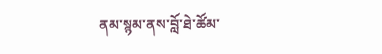ནམ་སྙམ་ནས་བློ་ཐེ་ཚོམ་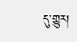དུ་གྱུར།